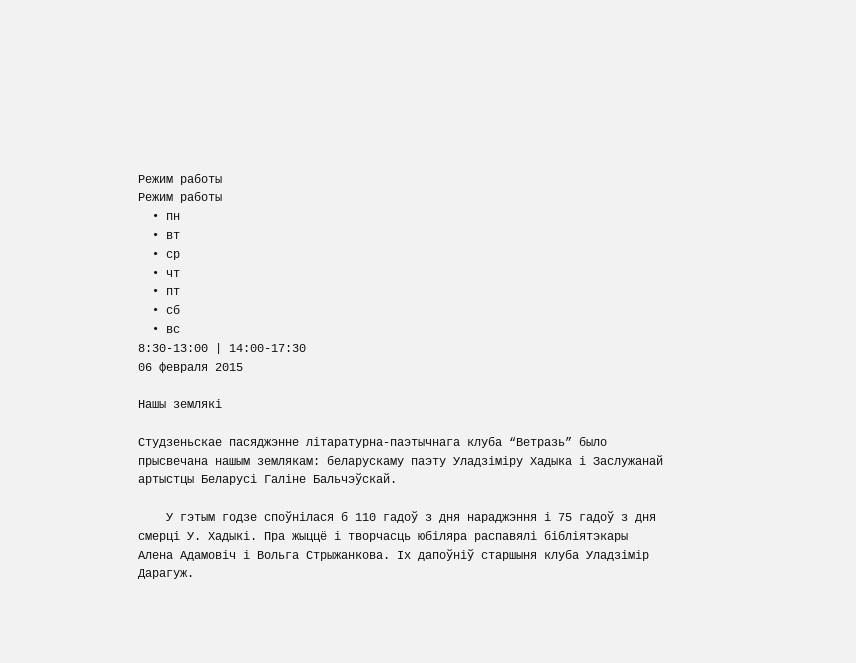Режим работы
Режим работы
  • пн
  • вт
  • ср
  • чт
  • пт
  • сб
  • вс
8:30-13:00 | 14:00-17:30
06 февраля 2015

Нашы землякі

Студзеньскае пасяджэнне літаратурна-паэтычнага клуба “Ветразь” было прысвечана нашым землякам: беларускаму паэту Уладзіміру Хадыка і Заслужанай артыстцы Беларусі Галіне Бальчэўскай.

    У гэтым годзе споўнілася б 110 гадоў з дня нараджэння і 75 гадоў з дня смерці У. Хадыкі. Пра жыццё і творчасць юбіляра распавялі бібліятэкары Алена Адамовіч і Вольга Стрыжанкова. Іх дапоўніў старшыня клуба Уладзімір Дарагуж.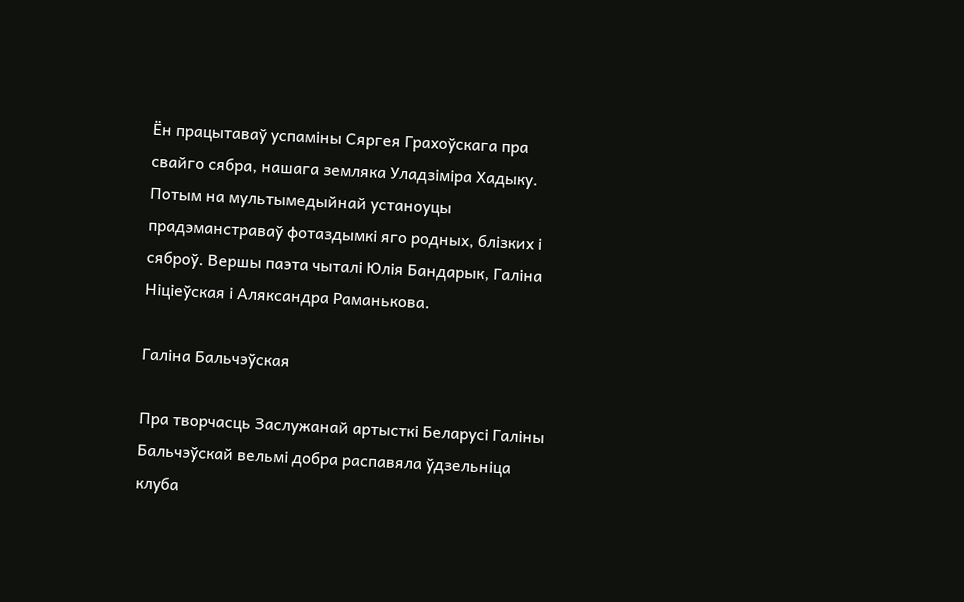Ён працытаваў успаміны Сяргея Грахоўскага пра свайго сябра, нашага земляка Уладзіміра Хадыку. Потым на мультымедыйнай устаноуцы прадэманстраваў фотаздымкі яго родных, блізких і сяброў. Вершы паэта чыталі Юлія Бандарык, Галіна Ніціеўская і Аляксандра Раманькова.

Галіна Бальчэўская

Пра творчасць Заслужанай артысткі Беларусі Галіны Бальчэўскай вельмі добра распавяла ўдзельніца клуба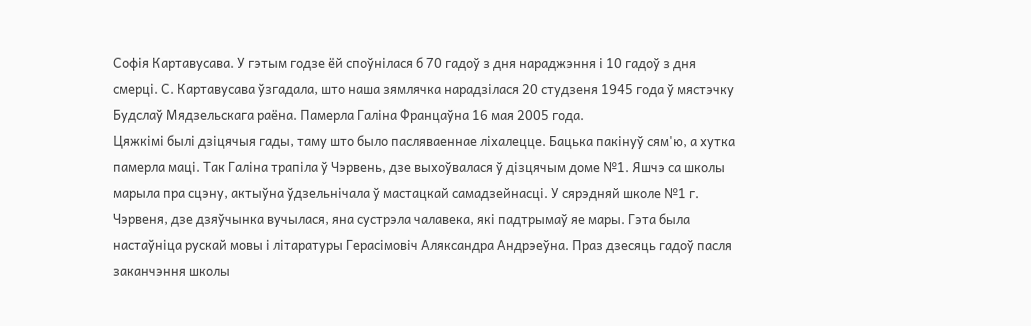Софія Картавусава. У гэтым годзе ёй споўнілася б 70 гадоў з дня нараджэння і 10 гадоў з дня смерці. С. Картавусава ўзгадала, што наша зямлячка нарадзілася 20 студзеня 1945 года ў мястэчку Будслаў Мядзельскага раёна. Памерла Галіна Францаўна 16 мая 2005 года.
Цяжкімі былі дзіцячыя гады, таму што было пасляваеннае ліхалецце. Бацька пакінуў сям'ю, а хутка памерла маці. Так Галіна трапіла ў Чэрвень, дзе выхоўвалася ў дізцячым доме №1. Яшчэ са школы марыла пра сцэну, актыўна ўдзельнічала ў мастацкай самадзейнасці. У сярэдняй школе №1 г. Чэрвеня, дзе дзяўчынка вучылася, яна сустрэла чалавека, які падтрымаў яе мары. Гэта была настаўніца рускай мовы і літаратуры Герасімовіч Аляксандра Андрэеўна. Праз дзесяць гадоў пасля заканчэння школы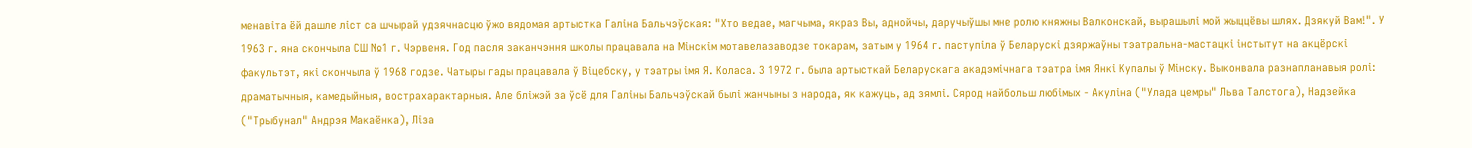менавіта ёй дашле ліст са шчырай удзячнасцю ўжо вядомая артыстка Галіна Бальчэўская: "Хто ведае, магчыма, якраз Вы, аднойчы, даручыўшы мне ролю княжны Валконскай, вырашылі мой жыццёвы шлях. Дзякуй Вам!". У 1963 г. яна скончыла СШ №1 г. Чэрвеня. Год пасля заканчэння школы працавала на Мінскім мотавелазаводзе токарам, затым у 1964 г. паступіла ў Беларускі дзяржаўны тэатральна-мастацкі інстытут на акцёрскі факультэт, які скончыла ў 1968 годзе. Чатыры гады працавала ў Віцебску, у тэатры імя Я. Коласа. 3 1972 г. была артысткай Беларускага акадэмічнага тэатра імя Янкі Купалы ў Мінску. Выконвала разнапланавыя ролі: драматычныя, камедыйныя, вострахарактарныя. Але бліжэй за ўсё для Галіны Бальчэўскай былі жанчыны з народа, як кажуць, ад зямлі. Сярод найбольш любімых - Акуліна ("Улада цемры" Льва Талстога), Надзейка ("Трыбунал" Андрэя Макаёнка), Ліза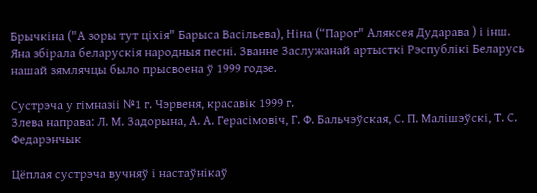Брычкіна ("А зоры тут ціхія" Барыса Васільева), Ніна (“Парог" Аляксея Дударава ) і інш. Яна збірала беларускія народныя песні. Званне Заслужанай артысткі Рэспублікі Беларусь нашай зямлячцы было прысвоена ў 1999 годзе.

Сустрэча у гімназіі №1 г. Чэрвеня, красавік 1999 г.
Злева направа: Л. М. Задорына, А. А. Герасімовіч, Г. Ф. Бальчэўская, С. П. Малішэўскі, Т. С. Федарэнчык

Цёплая сустрэча вучняў і настаўнікаў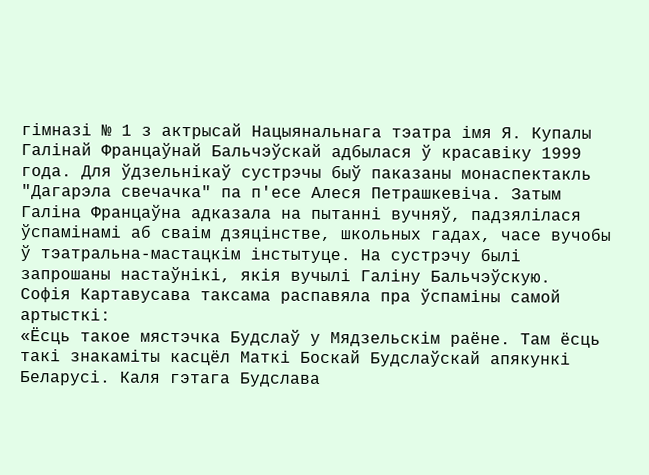гімназі № 1 з актрысай Нацыянальнага тэатра імя Я. Купалы Галінай Францаўнай Бальчэўскай адбылася ў красавіку 1999 года. Для ўдзельнікаў сустрэчы быў паказаны монаспектакль "Дагарэла свечачка" па п'есе Алеся Петрашкевіча. Затым Галіна Францаўна адказала на пытанні вучняў, падзялілася ўспамінамі аб сваім дзяцінстве, школьных гадах, часе вучобы ў тэатральна-мастацкім інстытуце. На сустрэчу былі запрошаны настаўнікі, якія вучылі Галіну Бальчэўскую.
Софія Картавусава таксама распавяла пра ўспаміны самой артысткі:
«Ёсць такое мястэчка Будслаў у Мядзельскім раёне. Там ёсць такі знакаміты касцёл Маткі Боскай Будслаўскай апякункі Беларусі. Каля гэтага Будслава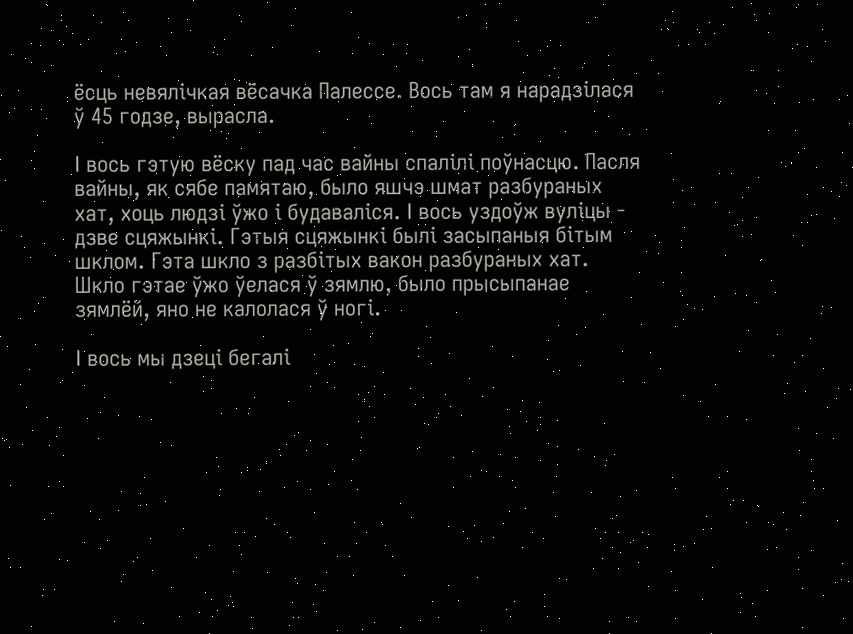ёсць невялічкая вёсачка Палессе. Вось там я нарадзілася ў 45 годзе, вырасла.

I вось гэтую вёску пад час вайны спалілі поўнасцю. Пасля вайны, як сябе памятаю, было яшчэ шмат разбураных хат, хоць людзі ўжо і будаваліся. I вось уздоўж вуліцы - дзве сцяжынкі. Гэтыя сцяжынкі былі засыпаныя бітым шклом. Гэта шкло з разбітых вакон разбураных хат. Шкло гэтае ўжо ўелася ў зямлю, было прысыпанае зямлёй, яно не калолася ў ногі.

I вось мы дзеці бегалі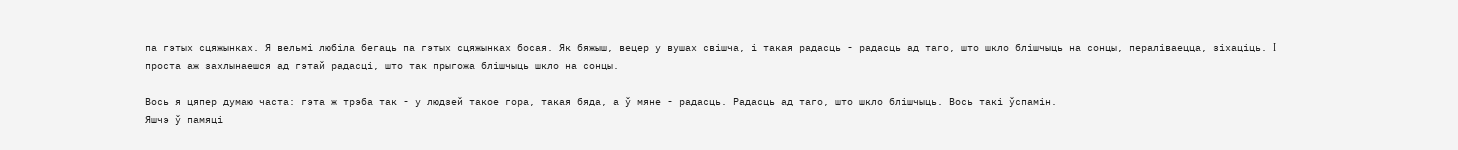па гэтых сцяжынках. Я вельмі любіла бегаць па гэтых сцяжынках босая. Як бяжыш, вецер у вушах свішча, і такая радасць - радасць ад таго, што шкло блішчыць на сонцы, пераліваецца, зіхаціць. I проста аж захлынаешся ад гэтай радасці, што так прыгожа блішчыць шкло на сонцы.

Вось я цяпер думаю часта: гэта ж трэба так - у людзей такое гора, такая бяда, а ў мяне - радасць. Радасць ад таго, што шкло блішчыць. Вось такі ўспамін.
Яшчэ ў памяці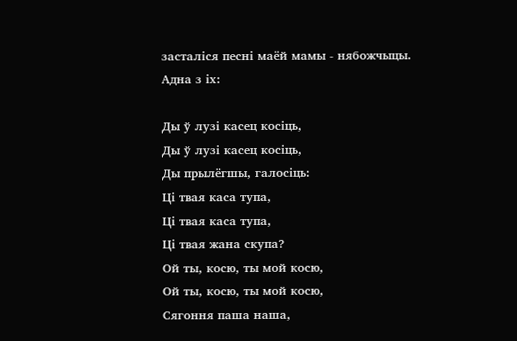засталіся песні маёй мамы - нябожчыцы. Адна з іх:

Ды ў лузі касец косіць,
Ды ў лузі касец косіць,
Ды прылёгшы, галосіць:
Ці твая каса тупа,
Ці твая каса тупа,
Ці твая жана скупа?
Ой ты, косю, ты мой косю,
Ой ты, косю, ты мой косю,
Сягоння паша наша,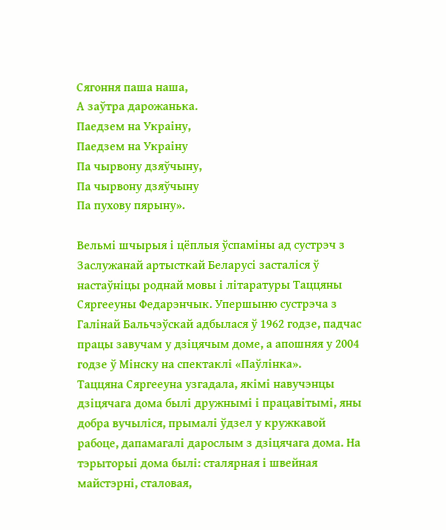Сягоння паша наша,
А заўтра дарожанька.
Паедзем на Украіну,
Паедзем на Украіну
Па чырвону дзяўчыну,
Па чырвону дзяўчыну
Па пухову пярыну».

Вельмі шчырыя і цёплыя ўспаміны ад сустрэч з Заслужанай артысткай Беларусі засталіся ў настаўніцы роднай мовы і літаратуры Таццяны Сяргееуны Федарэнчык. Упершыню сустрэча з Галінай Бальчэўскай адбылася ў 1962 годзе, падчас працы завучам у дзіцячым доме, а апошняя у 2004 годзе ў Мінску на спектаклі «Паўлінка».
Таццяна Сяргееуна узгадала, якімі навучэнцы дзіцячага дома былі дружнымі і працавітымі, яны добра вучыліся, прымалі ўдзел у кружкавой рабоце, дапамагалі дарослым з дзіцячага дома. На тэрыторыі дома былі: сталярная і швейная майстэрні, сталовая,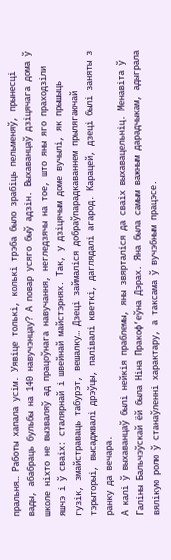пральня… Работы хапала усім. Уявіце толькі, колькі трэба было зрабіць пельменяў, прынесці вады, абабраць бульбы на 140 навучэнцау? А повар усяго быў адзін. Выхаванцаў дзіцячага дома ў школе ніхто не вызваляў ад працоўнага навучання, негледзячы на тое, што яны яго праходзіли яшчэ і ў сваіх: сталярнай і швейнай майстэрнях. Так, у дзіцячым доме вучылі, як прышыць гузік, змайстраваць табурэт, вешалку… Дзеці займаліся добраўпарадкаваннем прылягаючай тэрыторыі, высаджвалі дрэўцы, палівалі кветкі, даглядалі агарод. Карацей, дзеці былі заняты з ранку да вечара.
А калі ў выхаванцаў былі нейкія праблемы, яны звярталіся да сваіх выхавацельніц. Менавіта ў Галіны Бальчэўскай ёй была Ніна Пракоф’еўна Дэрах. Яна была самым важным дарадчыкам, адыграла вялікую ролю ў станаўленні характару, а таксама ў вучэбным працэсе.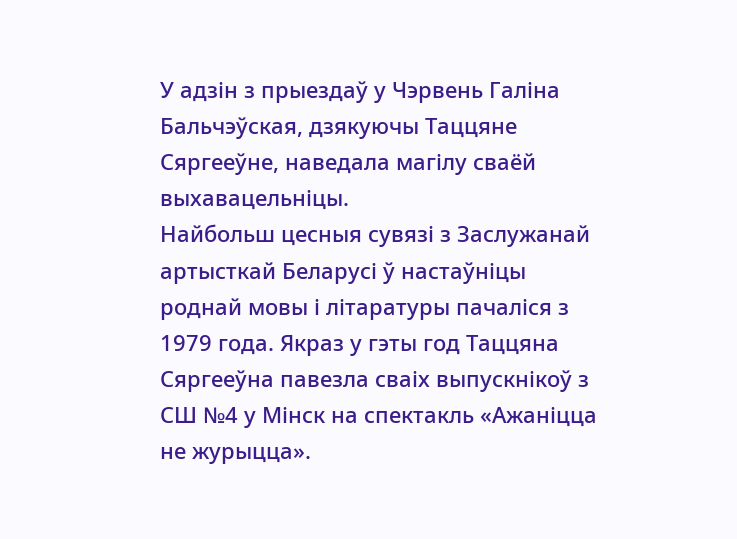У адзін з прыездаў у Чэрвень Галіна Бальчэўская, дзякуючы Таццяне Сяргееўне, наведала магілу сваёй выхавацельніцы.
Найбольш цесныя сувязі з Заслужанай артысткай Беларусі ў настаўніцы роднай мовы і літаратуры пачаліся з 1979 года. Якраз у гэты год Таццяна Сяргееўна павезла сваіх выпускнікоў з СШ №4 у Мінск на спектакль «Ажаніцца не журыцца».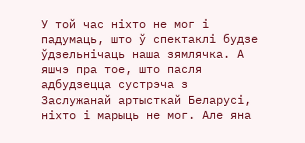У той час ніхто не мог і падумаць, што ў спектаклі будзе ўдзельнічаць наша зямлячка. А яшчэ пра тое, што пасля адбудзецца сустрэча з Заслужанай артысткай Беларусі, ніхто і марыць не мог. Але яна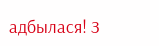адбылася! З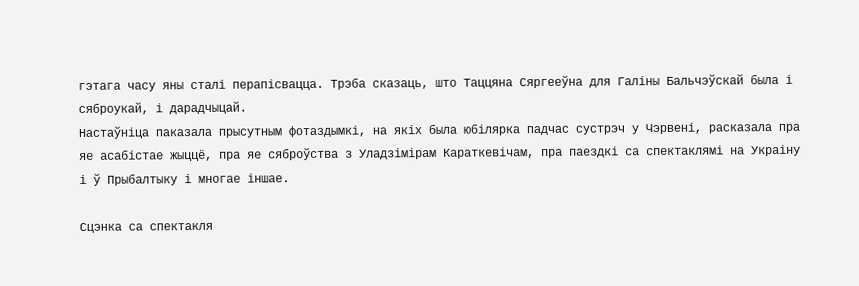гэтага часу яны сталі перапісвацца. Трэба сказаць, што Таццяна Сяргееўна для Галіны Бальчэўскай была і сяброукай, і дарадчыцай.
Настаўніца паказала прысутным фотаздымкі, на якіх была юбілярка падчас сустрэч у Чэрвені, расказала пра яе асабістае жыццё, пра яе сяброўства з Уладзімірам Караткевічам, пра паездкі са спектаклямі на Украіну і ў Прыбалтыку і многае іншае.

Сцэнка са спектакля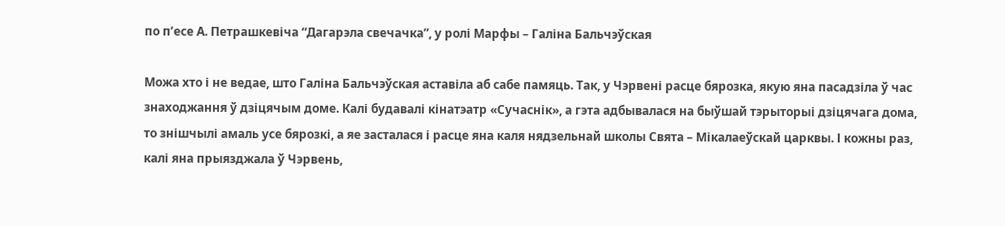по п’есе А. Петрашкевіча “Дагарэла свечачка”, у ролі Марфы – Галіна Бальчэўская

Можа хто і не ведае, што Галіна Бальчэўская аставіла аб сабе памяць. Так, у Чэрвені расце бярозка, якую яна пасадзіла ў час знаходжання ў дзіцячым доме. Калі будавалі кінатэатр «Сучаснік», а гэта адбывалася на быўшай тэрыторыі дзіцячага дома, то знішчылі амаль усе бярозкі, а яе засталася і расце яна каля нядзельнай школы Свята – Мікалаеўскай царквы. І кожны раз, калі яна прыязджала ў Чэрвень,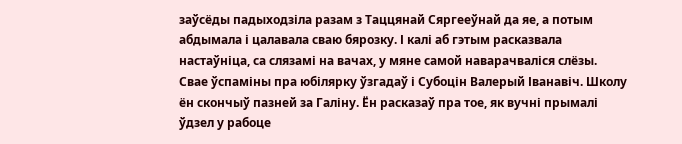заўсёды падыходзіла разам з Таццянай Сяргееўнай да яе, а потым абдымала і цалавала сваю бярозку. І калі аб гэтым расказвала настаўніца, са слязамі на вачах, у мяне самой наварачваліся слёзы.
Свае ўспаміны пра юбілярку ўзгадаў і Субоцін Валерый Іванавіч. Школу ён скончыў пазней за Галіну. Ён расказаў пра тое, як вучні прымалі ўдзел у рабоце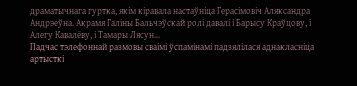драматычнага гуртка, якім кіравала настаўніца Герасімовіч Аляксандра Андрэеўна. Акрамя Галіны Бальчэўскай ролі давалі і Барысу Краўцову, і Алегу Кавалёву, і Тамары Лясун…
Падчас тэлефоннай размовы сваімі ўспамінамі падзялілася аднакласніца артысткі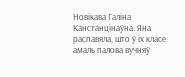Новікава Галіна Канстанцінаўна. Яна распавяла, што ў іх класе амаль палова вучняў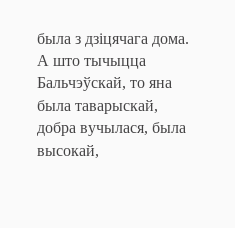была з дзіцячага дома. А што тычыцца Бальчэўскай, то яна была таварыскай, добра вучылася, была высокай,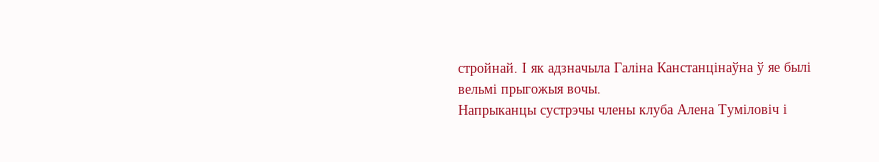стройнай. І як адзначыла Галіна Канстанцінаўна ў яе былі вельмі прыгожыя вочы.
Напрыканцы сустрэчы члены клуба Алена Туміловіч і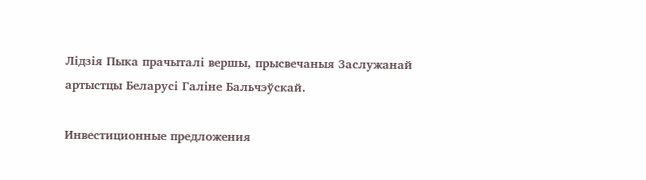Лідзія Пыка прачыталі вершы, прысвечаныя Заслужанай артыстцы Беларусі Галіне Бальчэўскай.

Инвестиционные предложения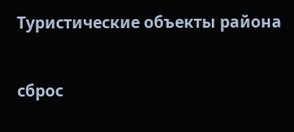Туристические объекты района

сброс